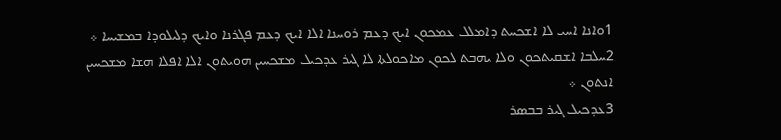1ܘܐܢܐ ܐܚܝ ܠܐ ܐܫܟܚܬ ܕܐܡܠܠ ܥܡܟܘܢ ܐܝܟ ܕܥܡ ܪܘܚܢܐ ܐܠܐ ܐܝܟ ܕܥܡ ܦܓܪܢܐ ܘܐܝܟ ܕܠܝܠܘܕܐ ܒܡܫܝܚܐ ܀
2ܚܠܒܐ ܐܫܩܝܬܟܘܢ ܘܠܐ ܝܗܒܬ ܠܟܘܢ ܡܐܟܘܠܬܐ ܠܐ ܓܝܪ ܥܕܟܝܠ ܡܫܟܚܝܢ ܗܘܝܬܘܢ ܐܠܐ ܐܦܠܐ ܗܫܐ ܡܫܟܚܝܢ ܐܢܬܘܢ ܀
3ܥܕܟܝܠ ܓܝܪ ܒܒܤܪ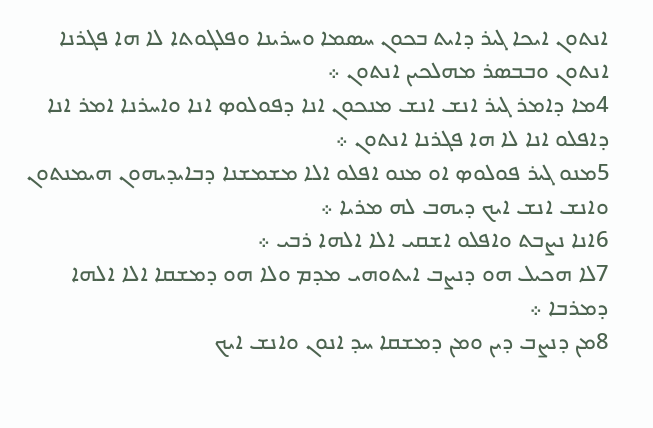ܐܢܬܘܢ ܐܝܟܐ ܓܝܪ ܕܐܝܬ ܒܟܘܢ ܚܤܡܐ ܘܚܪܝܢܐ ܘܦܠܓܘܬܐ ܠܐ ܗܐ ܦܓܪܢܐ ܐܢܬܘܢ ܘܒܒܤܪ ܡܗܠܟܝܢ ܐܢܬܘܢ ܀
4ܡܐ ܕܐܡܪ ܓܝܪ ܐܢܫ ܐܢܫ ܡܢܟܘܢ ܐܢܐ ܕܦܘܠܘܤ ܐܢܐ ܘܐܚܪܢܐ ܐܡܪ ܐܢܐ ܕܐܦܠܘ ܐܢܐ ܠܐ ܗܐ ܦܓܪܢܐ ܐܢܬܘܢ ܀
5ܡܢܘ ܓܝܪ ܦܘܠܘܤ ܐܘ ܡܢܘ ܐܦܠܘ ܐܠܐ ܡܫܡܫܢܐ ܕܒܐܝܕܝܗܘܢ ܗܝܡܢܬܘܢ ܘܐܢܫ ܐܢܫ ܐܝܟ ܕܝܗܒ ܠܗ ܡܪܝܐ ܀
6ܐܢܐ ܢܨܒܬ ܘܐܦܠܘ ܐܫܩܝ ܐܠܐ ܐܠܗܐ ܪܒܝ ܀
7ܠܐ ܗܟܝܠ ܗܘ ܕܢܨܒ ܐܝܬܘܗܝ ܡܕܡ ܘܠܐ ܗܘ ܕܡܫܩܐ ܐܠܐ ܐܠܗܐ ܕܡܪܒܐ ܀
8ܡܢ ܕܢܨܒ ܕܝܢ ܘܡܢ ܕܡܫܩܐ ܚܕ ܐܢܘܢ ܘܐܢܫ ܐܝܟ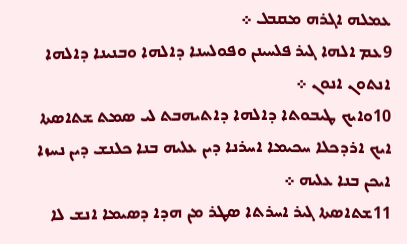ܥܡܠܗ ܐܓܪܗ ܡܩܒܠ ܀
9ܥܡ ܐܠܗܐ ܓܝܪ ܦܠܚܝܢܢ ܘܦܘܠܚܢܐ ܕܐܠܗܐ ܘܒܢܝܢܐ ܕܐܠܗܐ ܐܢܬܘܢ ܐܢܘܢ ܀
10ܘܐܝܟ ܛܝܒܘܬܐ ܕܐܠܗܐ ܕܐܬܝܗܒܬ ܠܝ ܤܡܬ ܫܬܐܤܬܐ ܐܝܟ ܐܪܕܟܠܐ ܚܟܝܡܐ ܐܚܪܢܐ ܕܝܢ ܥܠܝܗ ܒܢܐ ܟܠܢܫ ܕܝܢ ܢܚܙܐ ܐܝܟܢ ܒܢܐ ܥܠܝܗ ܀
11ܫܬܐܤܬܐ ܓܝܪ ܐܚܪܬܐ ܤܛܪ ܡܢ ܗܕܐ ܕܤܝܡܐ ܐܢܫ ܠܐ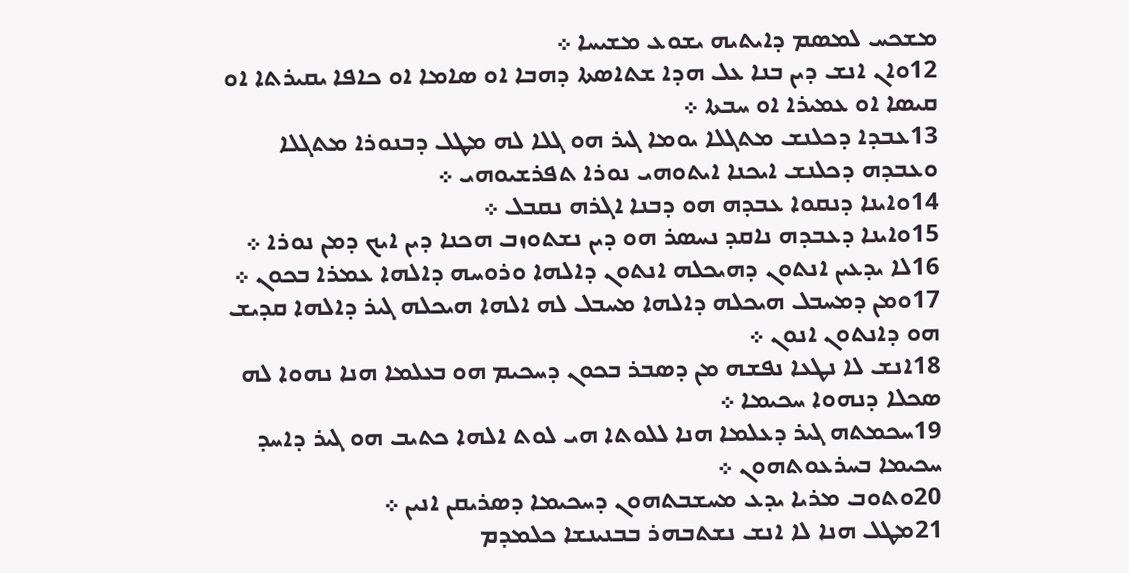ܡܫܟܚ ܠܡܤܡ ܕܐܝܬܝܗ ܝܫܘܥ ܡܫܝܚܐ ܀
12ܘܐܢ ܐܢܫ ܕܝܢ ܒܢܐ ܥܠ ܗܕܐ ܫܬܐܤܬܐ ܕܗܒܐ ܐܘ ܤܐܡܐ ܐܘ ܟܐܦܐ ܝܩܝܪܬܐ ܐܘ ܩܝܤܐ ܐܘ ܥܡܝܪܐ ܐܘ ܚܒܬܐ ܀
13ܥܒܕܐ ܕܟܠܢܫ ܡܬܓܠܐ ܝܘܡܐ ܓܝܪ ܗܘ ܓܠܐ ܠܗ ܡܛܠ ܕܒܢܘܪܐ ܡܬܓܠܐ ܘܥܒܕܗ ܕܟܠܢܫ ܐܝܟܢܐ ܐܝܬܘܗܝ ܢܘܪܐ ܬܦܪܫܝܘܗܝ ܀
14ܘܐܝܢܐ ܕܢܩܘܐ ܥܒܕܗ ܗܘ ܕܒܢܐ ܐܓܪܗ ܢܩܒܠ ܀
15ܘܐܝܢܐ ܕܥܒܕܗ ܢܐܩܕ ܢܚܤܪ ܗܘ ܕܝܢ ܢܫܬܘܙܒ ܗܟܢܐ ܕܝܢ ܐܝܟ ܕܡܢ ܢܘܪܐ ܀
16ܠܐ ܝܕܥܝܢ ܐܢܬܘܢ ܕܗܝܟܠܗ ܐܢܬܘܢ ܕܐܠܗܐ ܘܪܘܚܗ ܕܐܠܗܐ ܥܡܪܐ ܒܟܘܢ ܀
17ܘܡܢ ܕܡܚܒܠ ܗܝܟܠܗ ܕܐܠܗܐ ܡܚܒܠ ܠܗ ܐܠܗܐ ܗܝܟܠܗ ܓܝܪ ܕܐܠܗܐ ܩܕܝܫ ܗܘ ܕܐܢܬܘܢ ܐܢܘܢ ܀
18ܐܢܫ ܠܐ ܢܛܥܐ ܢܦܫܗ ܡܢ ܕܤܒܪ ܒܟܘܢ ܕܚܟܝܡ ܗܘ ܒܥܠܡܐ ܗܢܐ ܢܗܘܐ ܠܗ ܤܟܠܐ ܕܢܗܘܐ ܚܟܝܡܐ ܀
19ܚܟܡܬܗ ܓܝܪ ܕܥܠܡܐ ܗܢܐ ܠܠܘܬܐ ܗܝ ܠܘܬ ܐܠܗܐ ܟܬܝܒ ܗܘ ܓܝܪ ܕܐܚܕ ܚܟܝܡܐ ܒܚܪܥܘܬܗܘܢ ܀
20ܘܬܘܒ ܡܪܝܐ ܝܕܥ ܡܚܫܒܬܗܘܢ ܕܚܟܝܡܐ ܕܤܪܝܩܢ ܐܢܝܢ ܀
21ܡܛܠ ܗܢܐ ܠܐ ܐܢܫ ܢܫܬܒܗܪ ܒܒܢܝܢܫܐ ܟܠܡܕܡ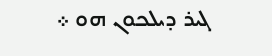ܓܝܪ ܕܝܠܟܘܢ ܗܘ ܀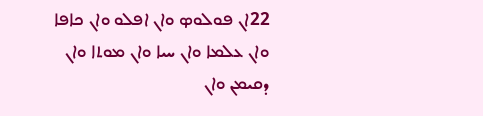22ܐܢ ܦܘܠܘܤ ܘܐܢ ܐܦܠܘ ܘܐܢ ܟܐܦܐ ܘܐܢ ܥܠܡܐ ܘܐܢ ܚܝܐ ܘܐܢ ܡܘܬܐ ܘܐܢ ܕܩܝܡܢ ܘܐܢ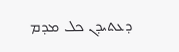ܕܥܬܝܕܢ ܟܠ ܡܕܡ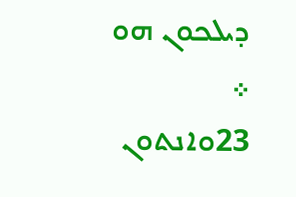ܕܝܠܟܘܢ ܗܘ ܀
23ܘܐܢܬܘܢ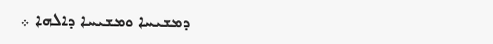ܕܡܫܝܚܐ ܘܡܫܝܚܐ ܕܐܠܗܐ ܀